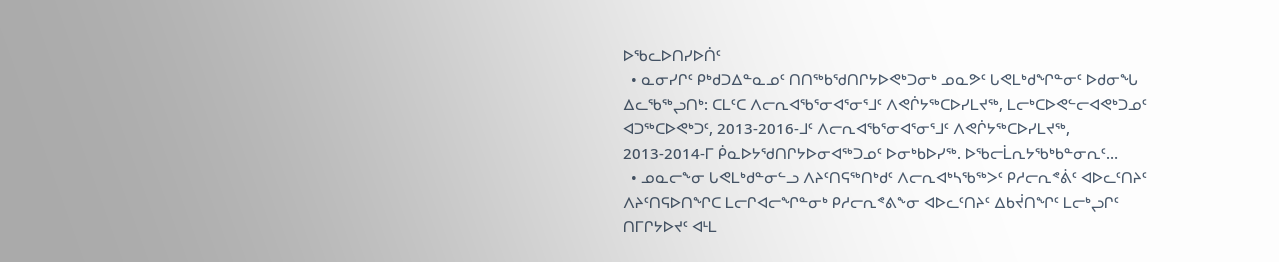ᐅᖃᓚᐅᑎᓯᐅᑏᑦ
  • ᓇᓂᓯᒋᑦ ᑭᒃᑯᑐᐃᓐᓇᓄᑦ ᑎᑎᖅᑲᖁᑎᒋᔭᐅᕙᒃᑐᓂᒃ ᓄᓇᕗᑦ ᒐᕙᒪᒃᑯᖏᓐᓂᑦ ᐅᑯᓂᖓ ᐃᓚᖃᖅᖢᑎᒃ: ᑕᒪᑦᑕ ᐱᓕᕆᐊᖃᕐᓂᐊᕐᓂᕐᒧᑦ ᐱᕙᒌᔭᖅᑕᐅᓯᒪᔪᖅ, ᒪᓕᒃᑕᐅᕙᓪᓕᐊᕙᒃᑐᓄᑦ ᐊᑐᖅᑕᐅᕙᒃᑐᑦ, 2013-2016-ᒧᑦ ᐱᓕᕆᐊᖃᕐᓂᐊᕐᓂᕐᒧᑦ ᐱᕙᒌᔭᖅᑕᐅᓯᒪᔪᖅ, 2013-2014-ᒥ ᑮᓇᐅᔭᖁᑎᒋᔭᐅᓂᐊᖅᑐᓄᑦ ᐅᓂᒃᑲᐅᓯᖅ. ᐅᖃᓕᒫᕆᔭᖃᒃᑲᓐᓂᕆᑦ…
  • ᓄᓇᓕᖕᓂ ᒐᕙᒪᒃᑯᓐᓂᓪᓗ ᐱᔨᑦᑎᕋᖅᑎᒃᑯᑦ ᐱᓕᕆᐊᒃᓴᖃᖅᐳᑦ ᑭᓱᓕᕆᕝᕖᑦ ᐊᐅᓚᑦᑎᔨᑦ ᐱᔨᑦᑎᕋᐅᑎᖏᑕ ᒪᓕᒋᐊᓕᖏᓐᓂᒃ ᑭᓱᓕᕆᕝᕕᖕᓂ ᐊᐅᓚᑦᑎᔨᑦ ᐃᑲᔫᑎᖏᑦ ᒪᓕᒃᖢᒋᑦ ᑎᒥᒋᔭᐅᔪᑦ ᐊᒻᒪ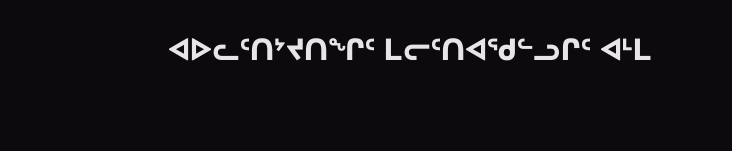ᐊᐅᓚᑦᑎᔾᔪᑎᖏᑦ ᒪᓕᑦᑎᐊᖁᓪᓗᒋᑦ ᐊᒻᒪ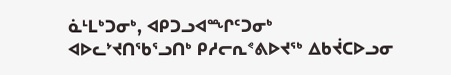ᓈᒻᒪᒃᑐᓂᒃ, ᐊᑭᑐᓗᐊᙱᑦᑐᓂᒃ ᐊᐅᓚᔾᔪᑎᖃᕐᓗᑎᒃ ᑭᓱᓕᕆᕝᕕᐅᔪᖅ ᐃᑲᔫᑕᐅᓗᓂ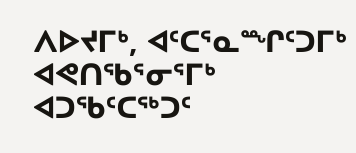ᐱᐅᔪᒥᒃ, ᐊᑦᑕᕐᓇᙱᑦᑐᒥᒃ ᐊᕙᑎᖃᕐᓂᕐᒥᒃ ᐊᑐᖃᑦᑕᖅᑐᑦ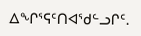ᐃᖏᕐᕋᑦᑎᐊᖁᓪᓗᒋᑦ.